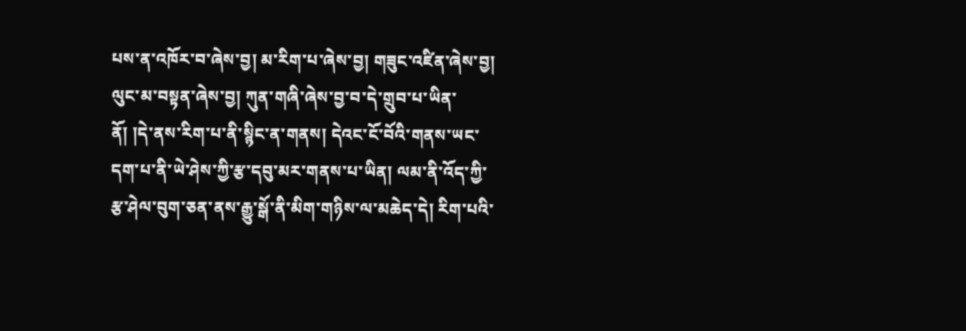པས་ན་འཁོར་བ་ཞེས་བྱ། མ་རིག་པ་ཞེས་བྱ། གཟུང་འཛིན་ཞེས་བྱ། ལུང་མ་བསྟན་ཞེས་བྱ། ཀུན་གཞི་ཞེས་བྱ་བ་དེ་གྲུབ་པ་ཡིན་ནོ། །དེ་ནས་རིག་པ་ནི་སྙིང་ན་གནས། དེའང་ངོ་བོའི་གནས་ཡང་དག་པ་ནི་ཡེ་ཤེས་ཀྱི་རྩ་དབུ་མར་གནས་པ་ཡིན། ལམ་ནི་འོད་ཀྱི་རྩ་ཤེལ་བུག་ཅན་ནས་རྒྱུ་སྒོ་ནི་མིག་གཉིས་ལ་མཆེད་དེ། རིག་པའི་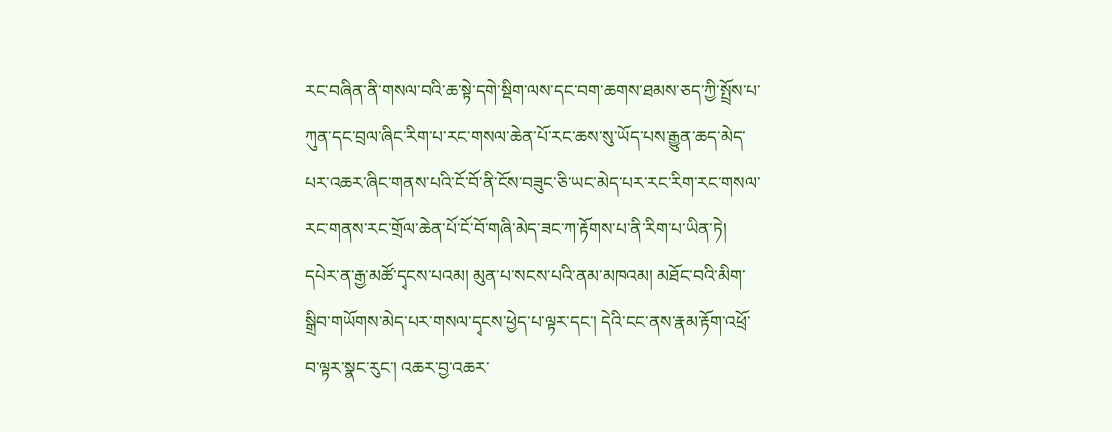རང་བཞིན་ནི་གསལ་བའི་ཆ་སྟེ་དགེ་སྡིག་ལས་དང་བག་ཆགས་ཐམས་ཅད་ཀྱི་སྤྲོས་པ་ཀུན་དང་བྲལ་ཞིང་རིག་པ་རང་གསལ་ཆེན་པོ་རང་ཆས་སུ་ཡོད་པས་རྒྱུན་ཆད་མེད་པར་འཆར་ཞིང་གནས་པའི་ངོ་བོ་ནི་ངོས་བཟུང་ཅི་ཡང་མེད་པར་རང་རིག་རང་གསལ་རང་གནས་རང་གྲོལ་ཆེན་པོ་ངོ་བོ་གཞི་མེད་ཟང་ཀ་རྟོགས་པ་ནི་རིག་པ་ཡིན་ཏེ། དཔེར་ན་རྒྱ་མཚོ་དྭངས་པའམ། མུན་པ་སངས་པའི་ནམ་མཁའམ། མཐོང་བའི་མིག་སྒྲིབ་གཡོགས་མེད་པར་གསལ་དྭངས་ཕྱེད་པ་ལྟར་དང་། དེའི་ངང་ནས་རྣམ་རྟོག་འཕྲོ་བ་ལྟར་སྣང་རུང་། འཆར་བྱ་འཆར་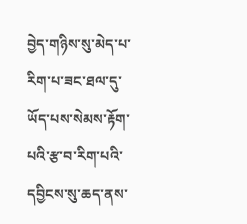བྱེད་གཉིས་སུ་མེད་པ་རིག་པ་ཟང་ཐལ་དུ་ཡོད་པས་སེམས་རྟོག་པའི་རྩ་བ་རིག་པའི་དབྱིངས་སུ་ཆད་ནས་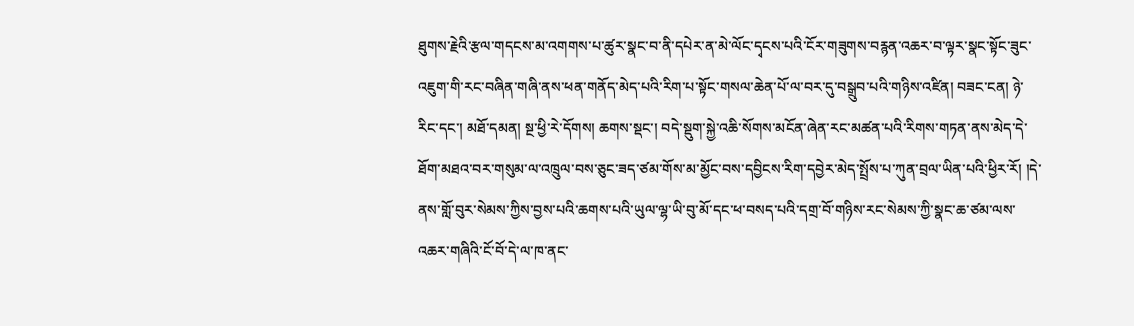ཐུགས་རྗེའི་རྩལ་གདངས་མ་འགགས་པ་ཚུར་སྣང་བ་ནི་དཔེར་ན་མེ་ལོང་དྭངས་པའི་ངོར་གཟུགས་བརྙན་འཆར་བ་ལྟར་སྣང་སྟོང་ཟུང་འཇུག་གི་རང་བཞིན་གཞི་ནས་ཕན་གནོད་མེད་པའི་རིག་པ་སྟོང་གསལ་ཆེན་པོ་ལ་བར་དུ་བསྒྲུབ་པའི་གཉིས་འཛིན། བཟང་ངན། ཉེ་རིང་དང་། མཐོ་དམན། སྔ་ཕྱི་རེ་དོགས། ཆགས་སྡང་། བདེ་སྡུག་སྐྱེ་འཆི་སོགས་མངོན་ཞེན་རང་མཚན་པའི་རིགས་གཏན་ནས་མེད་དེ་ཐོག་མཐའ་བར་གསུམ་ལ་འཁྲུལ་བས་ཅུང་ཟད་ཙམ་གོས་མ་མྱོང་བས་དབྱིངས་རིག་དབྱེར་མེད་སྤྲོས་པ་ཀུན་བྲལ་ཡིན་པའི་ཕྱིར་རོ། །དེ་ནས་གློ་བུར་སེམས་ཀྱིས་བྱས་པའི་ཆགས་པའི་ཡུལ་ལྷ་ཡི་བུ་མོ་དང་ཕ་བསད་པའི་དགྲ་བོ་གཉིས་རང་སེམས་ཀྱི་སྣང་ཆ་ཙམ་ལས་འཆར་གཞིའི་ངོ་བོ་དེ་ལ་ཁ་ནང་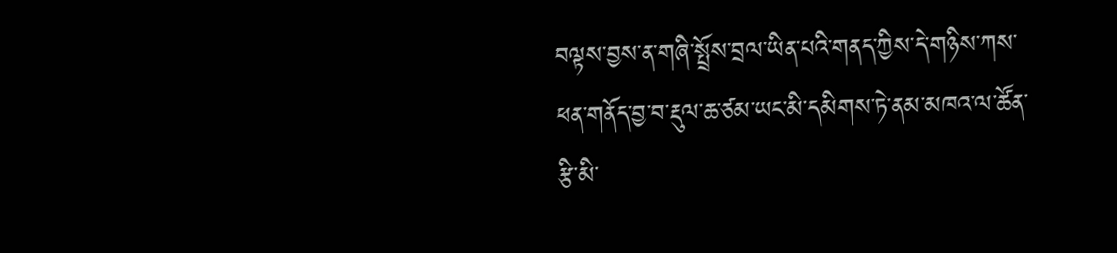བལྟས་བྱས་ན་གཞི་སྤྲོས་བྲལ་ཡིན་པའི་གནད་ཀྱིས་དེ་གཉིས་ཀས་ཕན་གནོད་བྱ་བ་རྡུལ་ཆ་ཙམ་ཡང་མི་དམིགས་ཏེ་ནམ་མཁའ་ལ་ཚོན་རྩི་མི་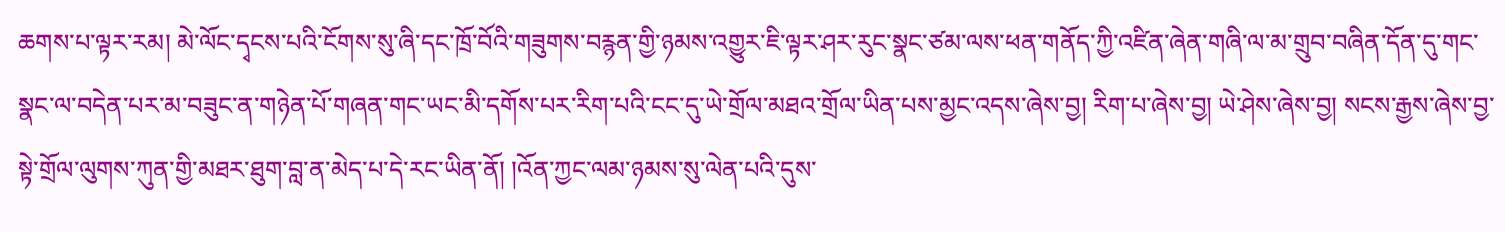ཆགས་པ་ལྟར་རམ། མེ་ལོང་དྭངས་པའི་ངོགས་སུ་ཞི་དང་ཁྲོ་བོའི་གཟུགས་བརྙན་གྱི་ཉམས་འགྱུར་ཇི་ལྟར་ཤར་རུང་སྣང་ཙམ་ལས་ཕན་གནོད་ཀྱི་འཛིན་ཞེན་གཞི་ལ་མ་གྲུབ་བཞིན་དོན་དུ་གང་སྣང་ལ་བདེན་པར་མ་བཟུང་ན་གཉེན་པོ་གཞན་གང་ཡང་མི་དགོས་པར་རིག་པའི་ངང་དུ་ཡེ་གྲོལ་མཐའ་གྲོལ་ཡིན་པས་མྱང་འདས་ཞེས་བྱ། རིག་པ་ཞེས་བྱ། ཡེ་ཤེས་ཞེས་བྱ། སངས་རྒྱས་ཞེས་བྱ་སྟེ་གྲོལ་ལུགས་ཀུན་གྱི་མཐར་ཐུག་བླ་ན་མེད་པ་དེ་རང་ཡིན་ནོ། །འོན་ཀྱང་ལམ་ཉམས་སུ་ལེན་པའི་དུས་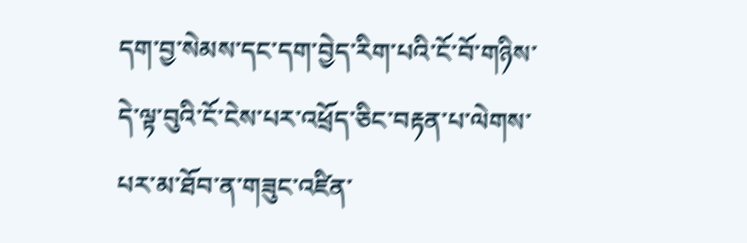དག་བྱ་སེམས་དང་དག་བྱེད་རིག་པའི་ངོ་བོ་གཉིས་དེ་ལྟ་བུའི་ངོ་ངེས་པར་འཕྲོད་ཅིང་བརྟན་པ་ལེགས་པར་མ་ཐོབ་ན་གཟུང་འཛིན་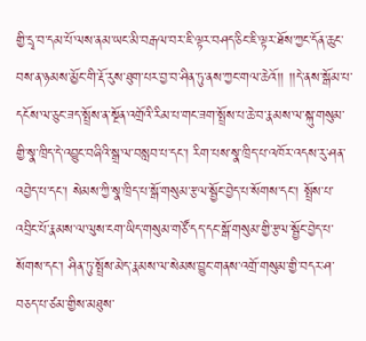གྱི་དྲྭ་བ་དམ་པོ་ལས་ནམ་ཡང་མི་བརྒལ་བར་ཇི་ལྟར་བཤད་ཅིང་ཇི་ལྟར་ཐོས་ཀྱང་དོན་ཆུང་བས་ན་ཉམས་མྱོང་གི་རྡོ་རུས་ཐུག་པར་བྱ་བ་ཤིན་ཏུ་ནས་ཀྱང་གལ་ཆེའོ།། །།དེ་ནས་སྒོམ་པ་དངོས་ལ་ཅུང་ཟད་སྤྲོས་ན་སྔོན་འགྲོའི་རིམ་པ་གང་ཟག་སྤྲོས་པ་ཆེ་བ་རྣམས་ལ་སྐུ་གསུམ་གྱི་སྣ་ཁྲིད་དེ་འབྱུང་བཞིའི་སྒྲ་ལ་བསླབ་པ་དང་། རིག་པས་སྣ་ཁྲིད་པ་འཁོར་འདས་རུ་ཤན་འབྱེད་པ་དང་། སེམས་ཀྱི་སྣ་ཁྲིད་པ་སྒོ་གསུམ་རྩལ་སྦྱོང་བྱེད་པ་སོགས་དང་། སྤྲོས་པ་འབྲིང་པོ་རྣམས་ལ་ལུས་ངག་ཡིད་གསུམ་གཙོ་དད་དང་སྒོ་གསུམ་གྱི་རྩལ་སྦྱོང་བྱེད་པ་སོགས་དང་། ཤིན་ཏུ་སྤྲོས་མེད་རྣམས་ལ་སེམས་བྱུང་གནས་འགྲོ་གསུམ་གྱི་བདར་ཤ་བཅད་པ་ཙམ་གྱིས་མཐུས་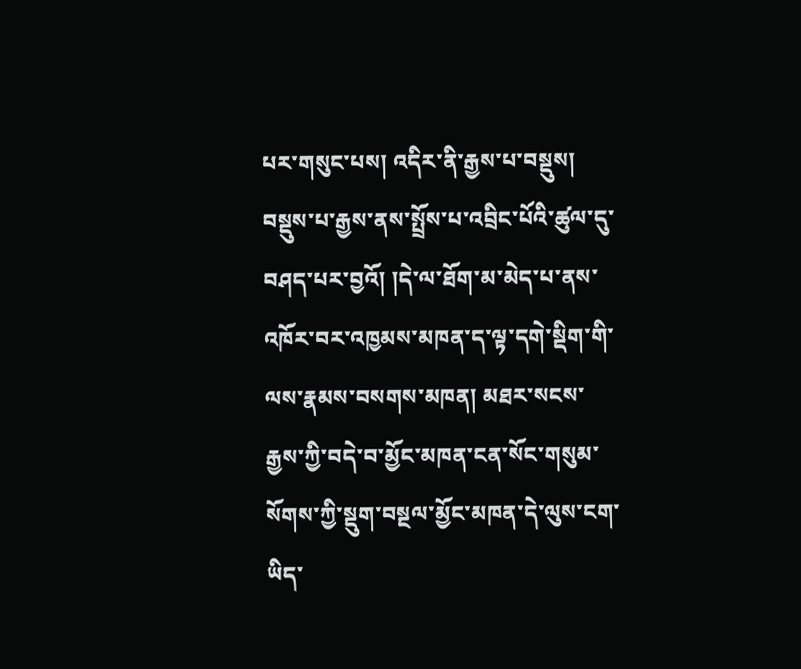པར་གསུང་པས། འདིར་ནི་རྒྱས་པ་བསྡུས། བསྡུས་པ་རྒྱས་ནས་སྤྲོས་པ་འབྲིང་པོའི་ཚུལ་དུ་བཤད་པར་བྱའོ། །དེ་ལ་ཐོག་མ་མེད་པ་ནས་འཁོར་བར་འཁྱམས་མཁན་ད་ལྟ་དགེ་སྡིག་གི་ལས་རྣམས་བསགས་མཁན། མཐར་སངས་རྒྱས་ཀྱི་བདེ་བ་མྱོང་མཁན་ངན་སོང་གསུམ་སོགས་ཀྱི་སྡུག་བསྔལ་མྱོང་མཁན་དེ་ལུས་ངག་ཡིད་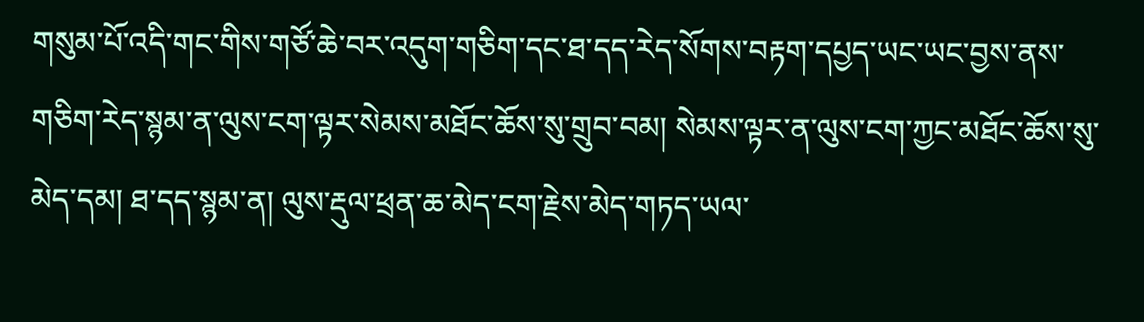གསུམ་པོ་འདི་གང་གིས་གཙོ་ཆེ་བར་འདུག་གཅིག་དང་ཐ་དད་རེད་སོགས་བརྟག་དཔྱད་ཡང་ཡང་བྱས་ནས་གཅིག་རེད་སྙམ་ན་ལུས་ངག་ལྟར་སེམས་མཐོང་ཆོས་སུ་གྲུབ་བམ། སེམས་ལྟར་ན་ལུས་ངག་ཀྱང་མཐོང་ཆོས་སུ་མེད་དམ། ཐ་དད་སྙམ་ན། ལུས་རྡུལ་ཕྲན་ཆ་མེད་ངག་རྗེས་མེད་གཏད་ཡལ་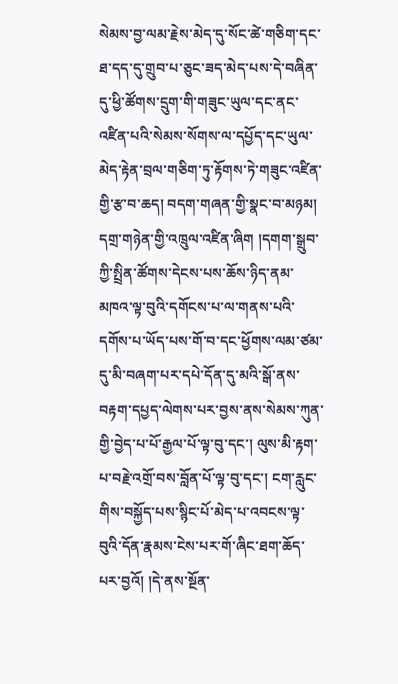སེམས་བྱ་ལམ་རྗེས་མེད་དུ་སོང་ཚེ་གཅིག་དང་ཐ་དད་དུ་གྲུབ་པ་ཅུང་ཟད་མེད་པས་དེ་བཞིན་དུ་ཕྱི་ཚོགས་དྲུག་གི་གཟུང་ཡུལ་དང་ནང་འཛིན་པའི་སེམས་སོགས་ལ་དཔྱོད་དང་ཡུལ་མེད་རྟེན་བྲལ་གཅིག་ཏུ་རྟོགས་ཏེ་གཟུང་འཛིན་གྱི་རྩ་བ་ཆད། བདག་གཞན་གྱི་སྣང་བ་མཉམ། དགྲ་གཉེན་གྱི་འཁྲུལ་འཛིན་ཞིག །དགག་སྒྲུབ་ཀྱི་སྤྲིན་ཚོགས་དེངས་པས་ཆོས་ཉིད་ནམ་མཁའ་ལྟ་བུའི་དགོངས་པ་ལ་གནས་པའི་དགོས་པ་ཡོད་པས་གོ་བ་དང་ཕྱོགས་ལམ་ཙམ་དུ་མི་བཞག་པར་དཔེ་དོན་དུ་མའི་སྒོ་ནས་བརྟག་དཔྱད་ལེགས་པར་བྱས་ནས་སེམས་ཀུན་གྱི་བྱེད་པ་པོ་རྒྱལ་པོ་ལྟ་བུ་དང་། ལུས་མི་རྟག་པ་བརྗེ་འགྲོ་བས་བློན་པོ་ལྟ་བུ་དང་། ངག་རླུང་གིས་བསྐྱོད་པས་སྙིང་པོ་མེད་པ་འབངས་ལྟ་བུའི་དོན་རྣམས་ངེས་པར་གོ་ཞིང་ཐག་ཆོད་པར་བྱའོ། །དེ་ནས་སྔོན་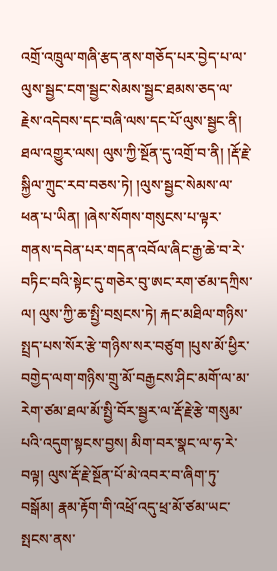འགྲོ་འཁྲུལ་གཞི་རྩད་ནས་གཅོད་པར་བྱེད་པ་ལ་ལུས་སྦྱང་ངག་སྦྱང་སེམས་སྦྱང་ཐམས་ཅད་ལ་རྗེས་འདེབས་དང་བཞི་ལས་དང་པོ་ལུས་སྦྱང་ནི། ཐལ་འགྱུར་ལས། ལུས་ཀྱི་སྔོན་དུ་འགྲོ་བ་ནི། །རྡོ་རྗེ་སྐྱིལ་ཀྲུང་རབ་བཅས་ཏེ། །ལུས་སྦྱང་སེམས་ལ་ཕན་པ་ཡིན། །ཞེས་སོགས་གསུངས་པ་ལྟར་གནས་དབེན་པར་གདན་འབོལ་ཞིང་རྒྱ་ཆེ་བ་རེ་བཏིང་བའི་སྟེང་དུ་གཅེར་བུ་ཨང་རག་ཙམ་དཀྲིས་ལ། ལུས་ཀྱི་ཆ་སྤྱི་བསྲངས་ཏེ། རྐང་མཐིལ་གཉིས་སྤྲད་པས་སོར་རྩེ་གཉིས་སར་བཙུག །པུས་མོ་ཕྱིར་བགྱེད་ལག་གཉིས་གྲུ་མོ་བརྒྱངས་ཤིང་མགོ་ལ་མ་རེག་ཙམ་ཐལ་མོ་སྤྱི་བོར་སྦྱར་ལ་རྡོ་རྗེ་རྩེ་གསུམ་པའི་འདུག་སྟངས་བྱས། མིག་བར་སྣང་ལ་ཧ་རེ་བལྟ། ལུས་རྡོ་རྗེ་སྔོན་པོ་མེ་འབར་བ་ཞིག་ཏུ་བསྒོམ། རྣམ་རྟོག་གི་འཕྲོ་འདུ་ཕྲ་མོ་ཙམ་ཡང་སྤངས་ནས་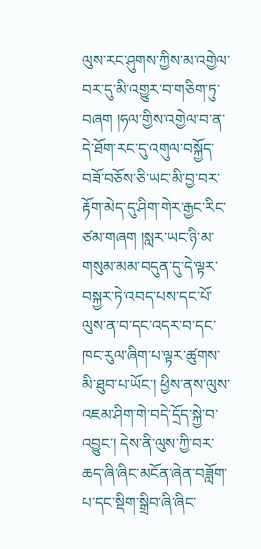ལུས་རང་ཤུགས་ཀྱིས་མ་འགྱེལ་བར་དུ་མི་འགྱུར་བ་གཅིག་ཏུ་བཞག །ཧལ་གྱིས་འགྱེལ་བ་ན་དེ་ཐོག་རང་དུ་འགུལ་བསྐྱོད་བཟོ་བཅོས་ཅི་ཡང་མི་བྱ་བར་རྟོག་མེད་དུ་ཤིག་གེར་རྒྱང་རིང་ཙམ་གཞག །སླར་ཡང་ཉི་མ་གསུམ་མམ་བདུན་དུ་དེ་ལྟར་བསྐྱར་ཏེ་འབད་པས་དང་པོ་ལུས་ན་བ་དང་འདར་བ་དང་ཁང་རུལ་ཞིག་པ་ལྟར་ཚུགས་མི་ཐུབ་པ་ཡོང་། ཕྱིས་ནས་ལུས་འཇམ་ཤིག་གེ་བདེ་དྲོད་སྐྱེ་བ་འབྱུང་། དེས་ནི་ལུས་ཀྱི་བར་ཆད་ཞི་ཞིང་མངོན་ཞེན་བཟློག་པ་དང་སྡིག་སྒྲིབ་ཞི་ཞིང་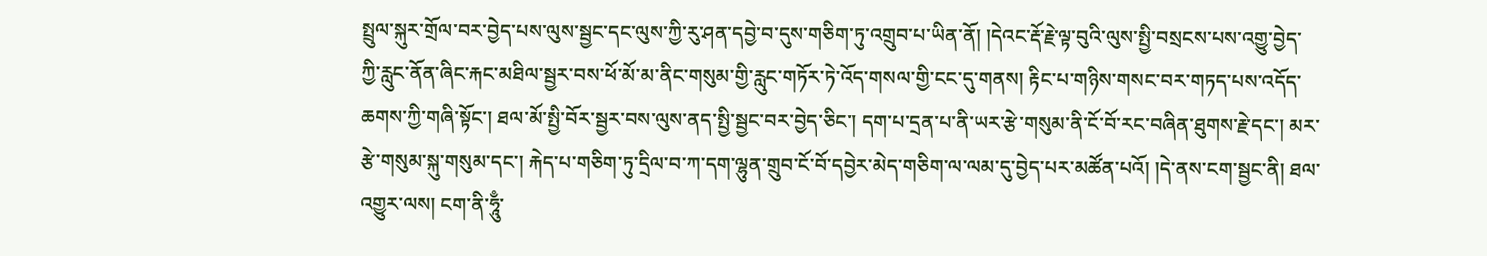སྤྲུལ་སྐུར་གྲོལ་བར་བྱེད་པས་ལུས་སྦྱང་དང་ལུས་ཀྱི་རུ་ཤན་དབྱེ་བ་དུས་གཅིག་ཏུ་འགྲུབ་པ་ཡིན་ནོ། །དེའང་རྡོ་རྗེ་ལྟ་བུའི་ལུས་སྤྱི་བསྲངས་པས་འགྱུ་བྱེད་ཀྱི་རླུང་ནོན་ཞིང་རྐང་མཐིལ་སྦྱར་བས་ཕོ་མོ་མ་ནིང་གསུམ་གྱི་རླུང་གཏོར་ཏེ་འོད་གསལ་གྱི་ངང་དུ་གནས། རྟིང་པ་གཉིས་གསང་བར་གཏད་པས་འདོད་ཆགས་ཀྱི་གཞི་སྟོང་། ཐལ་མོ་སྤྱི་བོར་སྦྱར་བས་ལུས་ནད་སྤྱི་སྦྱང་བར་བྱེད་ཅིང་། དག་པ་དྲན་པ་ནི་ཡར་རྩེ་གསུམ་ནི་ངོ་བོ་རང་བཞིན་ཐུགས་རྗེ་དང་། མར་རྩེ་གསུམ་སྐུ་གསུམ་དང་། རྐེད་པ་གཅིག་ཏུ་དྲིལ་བ་ཀ་དག་ལྷུན་གྲུབ་ངོ་བོ་དབྱེར་མེད་གཅིག་ལ་ལམ་དུ་བྱེད་པར་མཚོན་པའོ། །དེ་ནས་ངག་སྦྱང་ནི། ཐལ་འགྱུར་ལས། ངག་ནི་ཧཱུྃ་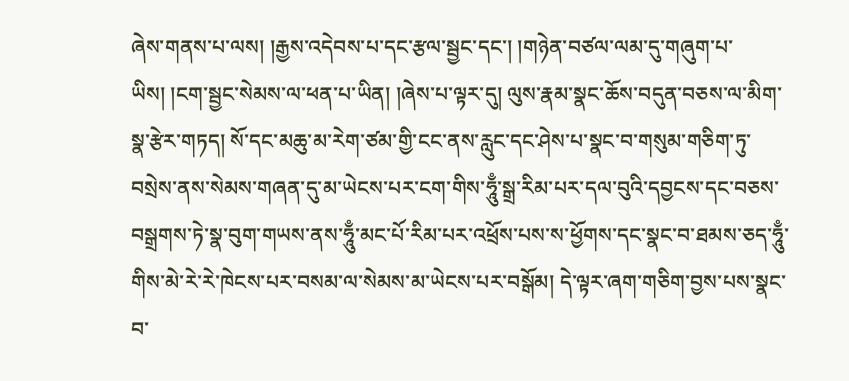ཞེས་གནས་པ་ལས། །རྒྱས་འདེབས་པ་དང་རྩལ་སྦྱང་དང་། །གཉེན་བཙལ་ལམ་དུ་གཞུག་པ་ཡིས། །ངག་སྦྱང་སེམས་ལ་ཕན་པ་ཡིན། །ཞེས་པ་ལྟར་དུ། ལུས་རྣམ་སྣང་ཆོས་བདུན་བཅས་ལ་མིག་སྣ་རྩེར་གཏད། སོ་དང་མཆུ་མ་རེག་ཙམ་གྱི་ངང་ནས་རླུང་དང་ཤེས་པ་སྣང་བ་གསུམ་གཅིག་ཏུ་བསྲེས་ནས་སེམས་གཞན་དུ་མ་ཡེངས་པར་ངག་གིས་ཧཱུྃ་སྒྲ་རིམ་པར་དལ་བུའི་དབྱངས་དང་བཅས་བསྒྲགས་ཏེ་སྣ་བུག་གཡས་ནས་ཧཱུྃ་མང་པོ་རིམ་པར་འཕྲོས་པས་ས་ཕྱོགས་དང་སྣང་བ་ཐམས་ཅད་ཧཱུྃ་གིས་མེ་རེ་རེ་ཁེངས་པར་བསམ་ལ་སེམས་མ་ཡེངས་པར་བསྒོམ། དེ་ལྟར་ཞག་གཅིག་བྱས་པས་སྣང་བ་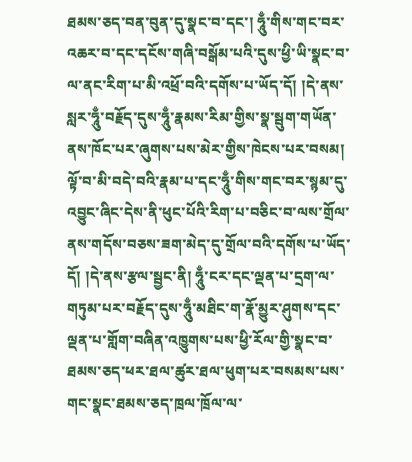ཐམས་ཅད་བན་བུན་དུ་སྣང་བ་དང་། ཧཱུྃ་གིས་གང་བར་འཆར་བ་དང་དངོས་གཞི་བསྒོམ་པའི་དུས་ཕྱི་ཡི་སྣང་བ་ལ་ནང་རིག་པ་མི་འཕྲོ་བའི་དགོས་པ་ཡོད་དོ། །དེ་ནས་སླར་ཧཱུྃ་བརྗོད་དུས་ཧཱུྃ་རྣམས་རིམ་གྱིས་སྣ་སྦུག་གཡོན་ནས་ཁོང་པར་ཞུགས་པས་མེར་གྱིས་ཁེངས་པར་བསམ། ལྟོ་བ་མི་བདེ་བའི་རྣམ་པ་དང་ཧཱུྃ་གིས་གང་བར་སྙམ་དུ་འབྱུང་ཞིང་དེས་ནི་ཕུང་པོའི་རིག་པ་བཅིང་བ་ལས་གྲོལ་ནས་གདོས་བཅས་ཟག་མེད་དུ་གྲོལ་བའི་དགོས་པ་ཡོད་དོ། །དེ་ནས་རྩལ་སྦྱང་ནི། ཧཱུྃ་ངར་དང་ལྡན་པ་དྲག་ལ་གཏུམ་པར་བརྗོད་དུས་ཧཱུྃ་མཐིང་ག་རྣོ་མྱུར་ཤུགས་དང་ལྡན་པ་གློག་བཞིན་འཁྱུགས་པས་ཕྱི་རོལ་གྱི་སྣང་བ་ཐམས་ཅད་ཕར་ཐལ་ཚུར་ཐལ་ཕུག་པར་བསམས་པས་གང་སྣང་ཐམས་ཅད་ཁྲལ་ཁྲོལ་ལ་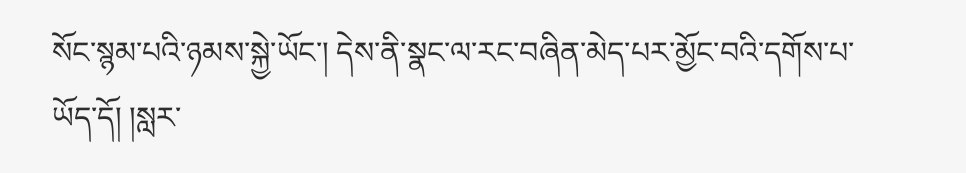སོང་སྙམ་པའི་ཉམས་སྐྱེ་ཡོང་། དེས་ནི་སྣང་ལ་རང་བཞིན་མེད་པར་མྱོང་བའི་དགོས་པ་ཡོད་དོ། །སླར་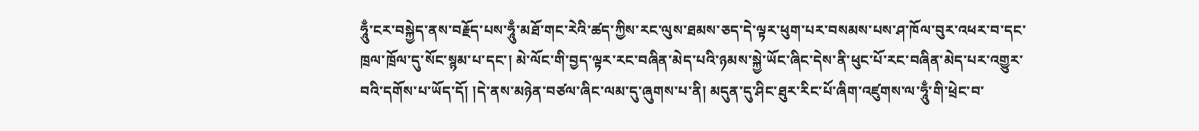ཧཱུྃ་ངར་བསྐྱེད་ནས་བརྗོད་པས་ཧཱུྃ་མཐོ་གང་རེའི་ཚད་ཀྱིས་རང་ལུས་ཐམས་ཅད་དེ་ལྟར་ཕུག་པར་བསམས་པས་ཤ་ཁོལ་བུར་འཕར་བ་དང་ཁྲལ་ཁྲོལ་དུ་སོང་སྙམ་པ་དང་། མེ་ལོང་གི་བྱད་ལྟར་རང་བཞིན་མེད་པའི་ཉམས་སྐྱེ་ཡོང་ཞིང་དེས་ནི་ཕུང་པོ་རང་བཞིན་མེད་པར་འགྱུར་བའི་དགོས་པ་ཡོད་དོ། །དེ་ནས་མཉེན་བཙལ་ཞིང་ལམ་དུ་ཞུགས་པ་ནི། མདུན་དུ་ཤིང་ཐུར་རིང་པོ་ཞིག་འཛུགས་ལ་ཧཱུྃ་གི་ཕྲེང་བ་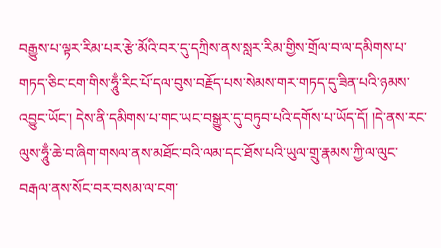བརྒྱུས་པ་ལྟར་རིམ་པར་རྩེ་མོའི་བར་དུ་དཀྲིས་ནས་སླར་རིམ་གྱིས་གྲོལ་བ་ལ་དམིགས་པ་གཏད་ཅིང་ངག་གིས་ཧཱུྃ་རིང་པོ་དལ་བུས་བརྗོད་པས་སེམས་གར་གཏད་དུ་ཟིན་པའི་ཉམས་འབྱུང་ཡོང་། དེས་ནི་དམིགས་པ་གང་ཡང་བསྒྱུར་དུ་བཏུབ་པའི་དགོས་པ་ཡོད་དོ། །དེ་ནས་རང་ལུས་ཧཱུྃ་ཆེ་བ་ཞིག་གསལ་ནས་མཐོང་བའི་ལམ་དང་ཐོས་པའི་ཡུལ་གྲུ་རྣམས་ཀྱི་ལ་ལུང་བརྒལ་ནས་སོང་བར་བསམ་ལ་ངག་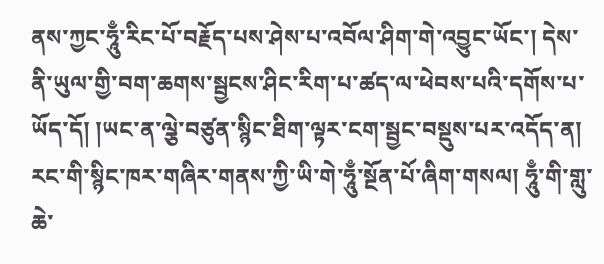ནས་ཀྱང་ཧཱུྃ་རིང་པོ་བརྗོད་པས་ཤེས་པ་འབོལ་ཤིག་གེ་འབྱུང་ཡོང་། དེས་ནི་ཡུལ་གྱི་བག་ཆགས་སྦྱངས་ཤིང་རིག་པ་ཚད་ལ་ཕེབས་པའི་དགོས་པ་ཡོད་དོ། །ཡང་ན་ལྕེ་བཙུན་སྙིང་ཐིག་ལྟར་ངག་སྦྱང་བསྡུས་པར་འདོད་ན། རང་གི་སྙིང་ཁར་གཞིར་གནས་ཀྱི་ཡི་གེ་ཧཱུྃ་སྔོན་པོ་ཞིག་གསལ། ཧཱུྃ་གི་གླུ་ཆེ་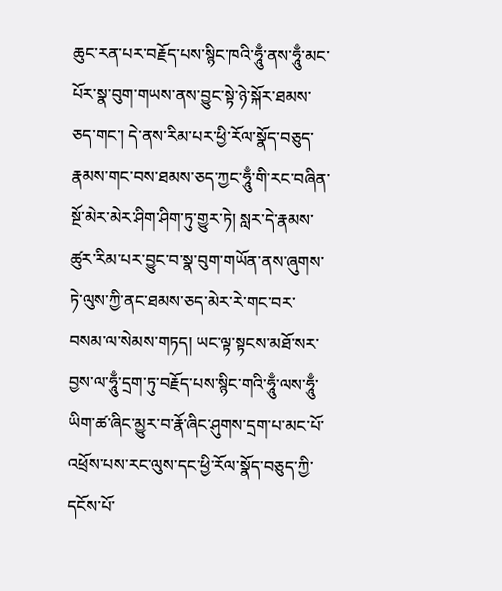ཆུང་རན་པར་བརྗོད་པས་སྙིང་ཁའི་ཧཱུྃ་ནས་ཧཱུྃ་མང་པོར་སྣ་བུག་གཡས་ནས་བྱུང་སྟེ་ཉེ་སྐོར་ཐམས་ཅད་གང་། དེ་ནས་རིམ་པར་ཕྱི་རོལ་སྣོད་བཅུད་རྣམས་གང་བས་ཐམས་ཅད་ཀྱང་ཧཱུྃ་གི་རང་བཞིན་སྔོ་མེར་མེར་ཤིག་ཤིག་ཏུ་གྱུར་ཏེ། སླར་དེ་རྣམས་ཚུར་རིམ་པར་བྱུང་བ་སྣ་བུག་གཡོན་ནས་ཞུགས་ཏེ་ལུས་ཀྱི་ནང་ཐམས་ཅད་མེར་རེ་གང་བར་བསམ་ལ་སེམས་གཏད། ཡང་ལྟ་སྟངས་མཐོ་སར་བྱས་ལ་ཧཱུྃ་དྲག་ཏུ་བརྗོད་པས་སྙིང་གའི་ཧཱུྃ་ལས་ཧཱུྃ་ཡིག་ཚ་ཞིང་མྱུར་བ་རྣོ་ཞིང་ཤུགས་དྲག་པ་མང་པོ་འཕྲོས་པས་རང་ལུས་དང་ཕྱི་རོལ་སྣོད་བཅུད་ཀྱི་དངོས་པོ་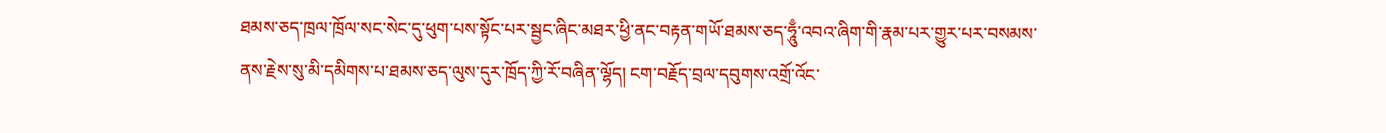ཐམས་ཅད་ཁྲལ་ཁྲོལ་སང་སེང་དུ་ཕུག་པས་སྟོང་པར་སྦྱང་ཞིང་མཐར་ཕྱི་ནང་བརྟན་གཡོ་ཐམས་ཅད་ཧཱུྃ་འབའ་ཞིག་གི་རྣམ་པར་གྱུར་པར་བསམས་ནས་རྗེས་སུ་མི་དམིགས་པ་ཐམས་ཅད་ལུས་དུར་ཁྲོད་ཀྱི་རོ་བཞིན་ལྷོད། ངག་བརྗོད་བྲལ་དབུགས་འགྲོ་འོང་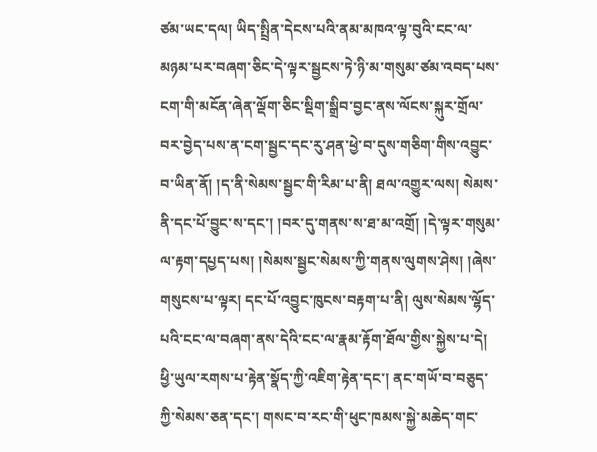ཙམ་ཡང་དལ། ཡིད་སྤྲིན་དེངས་པའི་ནམ་མཁའ་ལྟ་བུའི་ངང་ལ་མཉམ་པར་བཞག་ཅིང་དེ་ལྟར་སྦྱངས་ཏེ་ཉི་མ་གསུམ་ཙམ་འབད་པས་ངག་གི་མངོན་ཞེན་ལྡོག་ཅིང་སྡིག་སྒྲིབ་བྱང་ནས་ལོངས་སྐུར་གྲོལ་བར་བྱེད་པས་ན་ངག་སྦྱང་དང་རུ་ཤན་ཕྱེ་བ་དུས་གཅིག་གིས་འབྱུང་བ་ཡིན་ནོ། །ད་ནི་སེམས་སྦྱང་གི་རིམ་པ་ནི། ཐལ་འགྱུར་ལས། སེམས་ནི་དང་པོ་བྱུང་ས་དང་། །བར་དུ་གནས་ས་ཐ་མ་འགྲོ། །དེ་ལྟར་གསུམ་ལ་རྟག་དཔྱད་པས། །སེམས་སྦྱང་སེམས་ཀྱི་གནས་ལུགས་ཤེས། །ཞེས་གསུངས་པ་ལྟར། དང་པོ་འབྱུང་ཁུངས་བརྟག་པ་ནི། ལུས་སེམས་ལྷོད་པའི་ངང་ལ་བཞག་ནས་དེའི་ངང་ལ་རྣམ་རྟོག་ཐོལ་གྱིས་སྐྱེས་པ་དེ། ཕྱི་ཡུལ་རགས་པ་རྟེན་སྣོད་ཀྱི་འཇིག་རྟེན་དང་། ནང་གཡོ་བ་བཅུད་ཀྱི་སེམས་ཅན་དང་། གསང་བ་རང་གི་ཕུང་ཁམས་སྐྱེ་མཆེད་གང་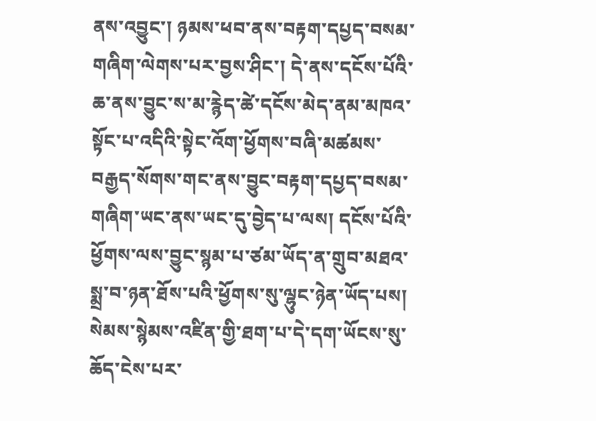ནས་འབྱུང་། ཉམས་ཕབ་ནས་བརྟག་དཔྱད་བསམ་གཞིག་ལེགས་པར་བྱས་ཤིང་། དེ་ནས་དངོས་པོའི་ཆ་ནས་བྱུང་ས་མ་རྙེད་ཚེ་དངོས་མེད་ནམ་མཁའ་སྟོང་པ་འདིའི་སྟེང་འོག་ཕྱོགས་བཞི་མཚམས་བརྒྱད་སོགས་གང་ནས་བྱུང་བརྟག་དཔྱད་བསམ་གཞིག་ཡང་ནས་ཡང་དུ་བྱེད་པ་ལས། དངོས་པོའི་ཕྱོགས་ལས་བྱུང་སྙམ་པ་ཙམ་ཡོད་ན་གྲུབ་མཐའ་སྨྲ་བ་ཉན་ཐོས་པའི་ཕྱོགས་སུ་ལྷུང་ཉེན་ཡོད་པས། སེམས་སྙེམས་འཛིན་གྱི་ཐག་པ་དེ་དག་ཡོངས་སུ་ཆོད་ངེས་པར་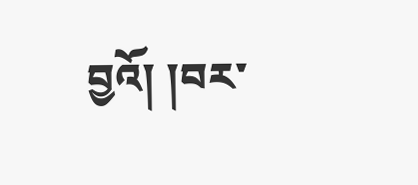བྱའོ། །བར་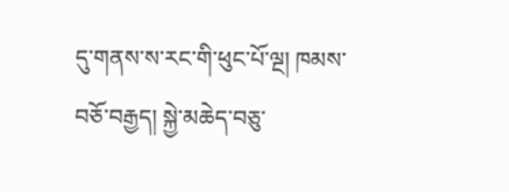དུ་གནས་ས་རང་གི་ཕུང་པོ་ལྔ། ཁམས་བཅོ་བརྒྱད། སྐྱེ་མཆེད་བཅུ་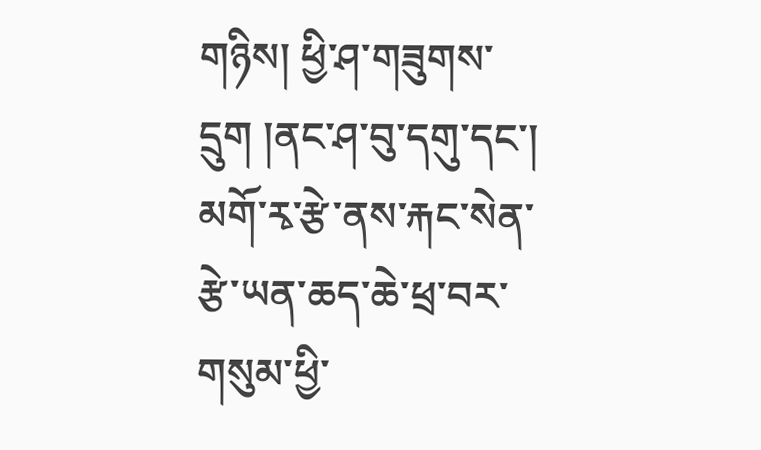གཉིས། ཕྱི་ཤ་གཟུགས་དྲུག །ནང་ཤ་བུ་དགུ་དང་། མགོ་རྭ་རྩེ་ནས་རྐང་སེན་རྩེ་ཡན་ཆད་ཆེ་ཕྲ་བར་གསུམ་ཕྱི་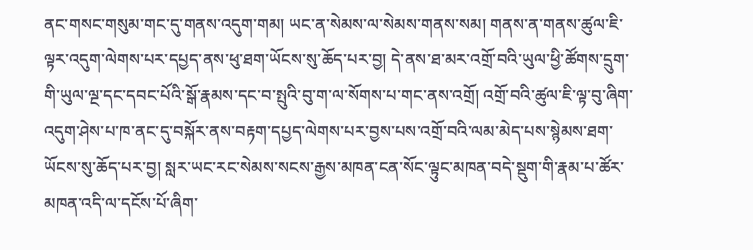ནང་གསང་གསུམ་གང་དུ་གནས་འདུག་གམ། ཡང་ན་སེམས་ལ་སེམས་གནས་སམ། གནས་ན་གནས་ཚུལ་ཇི་ལྟར་འདུག་ལེགས་པར་དཔྱད་ནས་ཕུ་ཐག་ཡོངས་སུ་ཆོད་པར་བྱ། དེ་ནས་ཐ་མར་འགྲོ་བའི་ཡུལ་ཕྱི་ཚོགས་དྲུག་གི་ཡུལ་ལྔ་དང་དབང་པོའི་སྒོ་རྣམས་དང་བ་སྤུའི་བུ་ག་ལ་སོགས་པ་གང་ནས་འགྲོ། འགྲོ་བའི་ཚུལ་ཇི་ལྟ་བུ་ཞིག་འདུག་ཤེས་པ་ཁ་ནང་དུ་བསྐོར་ནས་བརྟག་དཔྱད་ལེགས་པར་བྱས་པས་འགྲོ་བའི་ལམ་མེད་པས་སྙེམས་ཐག་ཡོངས་སུ་ཆོད་པར་བྱ། སླར་ཡང་རང་སེམས་སངས་རྒྱས་མཁན་ངན་སོང་ལྟུང་མཁན་བདེ་སྡུག་གི་རྣམ་པ་ཚོར་མཁན་འདི་ལ་དངོས་པོ་ཞིག་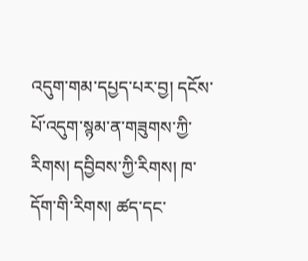འདུག་གམ་དཔྱད་པར་བྱ། དངོས་པོ་འདུག་སྙམ་ན་གཟུགས་ཀྱི་རིགས། དབྱིབས་ཀྱི་རིགས། ཁ་དོག་གི་རིགས། ཚད་དང་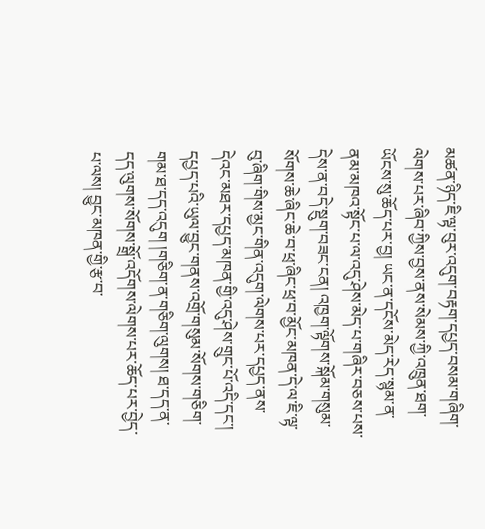མཚན་ཉིད་ཇི་ལྟ་བུར་འདུག་བརྟག་དཔྱད་བསམ་གཞིག་ལེགས་པར་ཞིབ་ཀྱིས་བྱས་ནས་སེམས་ཀྱི་འཁྲུན་ཐག་ཡོངས་སུ་ཆོད་པར་བྱ། ཡང་ན་དངོས་མེད་རེད་སྙམ་ན་ནམ་མཁའ་སྟོང་པ་ལ་འདུ་ཤེས་མེད་པ་གཞིར་བཅས་པས་དེས་ན་བདེ་སྡུག་བཟང་ངན། འཁྱག་ལྟོགས་སྐོམ་གསུམ་སོགས་ཆེ་ཞིང་ཆེ་བ་ཕྲ་ཞིང་ཕྲ་བ་མྱོང་མཁན་དེ་ལ་ཇི་ལྟ་བུ་ཞིག་གིས་མྱང་གིན་འདུག་ལེགས་པར་དཔྱད་ནས་དེའང་མཐར་དཔྱད་མཁན་གྱི་འདུ་ཤེས་གྲུང་པོ་འདི་དང་། དཔྱད་པའི་ཡུལ་བྱུང་གནས་འགྲོ་གསུམ་སོགས་གཅིག་གམ་ཐ་དད་འདུག །གཅིག་ན་གཅིག་ལུགས། ཐ་དད་ན་དད་ལུགས་སོགས་སྒྲོ་འདོགས་ལེགས་པར་ཆོད་པར་བྱེད་པ་ལས། བྱུང་མཁན་གྱི་རྩ་བ་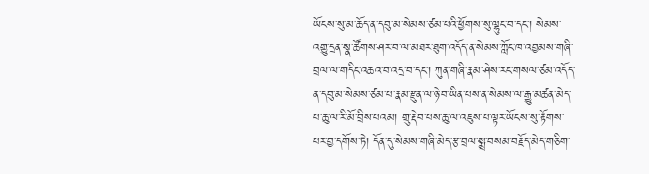ཡོངས་སུ་མ་ཆོད་ན་དབུ་མ་སེམས་ཙམ་པའི་ཕྱོགས་སུ་ལྷུང་བ་དང་། སེམས་འགྱུ་དྲན་སྣ་ཚོགས་ཤར་བ་ལ་མཐར་ཐུག་འདོད་ན་སེམས་ཀློང་ཁ་འབྱམས་གཞི་བྲལ་ལ་གདིང་འཆའ་བ་འདྲ་བ་དང་། ཀུན་གཞི་རྣམ་ཤེས་རང་གསལ་ཙམ་འདོད་ན་དབུ་མ་སེམས་ཙམ་པ་རྣམ་རྫུན་ལ་ཉེ་བ་ཡིན་པས་ན་སེམས་ལ་རྒྱུ་མཚན་མེད་པ་ཆུ་ལ་རི་མོ་བྲིས་པའམ། གྲུ་རྡེབ་པས་ཆུ་ལ་འཇུས་པ་ལྟར་ཡོངས་སུ་རྟོགས་པར་བྱ་དགོས་ཏེ། དོན་དུ་སེམས་གཞི་མེད་རྩ་བྲལ་སྨྲ་བསམ་བརྗོད་མེད་གཅིག་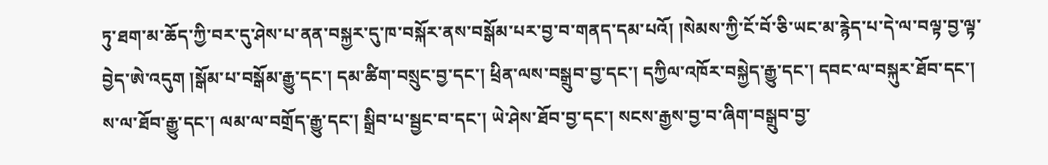ཏུ་ཐག་མ་ཆོད་ཀྱི་བར་དུ་ཤེས་པ་ནན་བསྐྱར་དུ་ཁ་བསྐོར་ནས་བསྒོམ་པར་བྱ་བ་གནད་དམ་པའོ། །སེམས་ཀྱི་ངོ་བོ་ཅི་ཡང་མ་རྙེད་པ་དེ་ལ་བལྟ་བྱ་ལྟ་བྱེད་ཨེ་འདུག །སྒོམ་པ་བསྒོམ་རྒྱུ་དང་། དམ་ཚིག་བསྲུང་བྱ་དང་། ཕྲིན་ལས་བསྒྲུབ་བྱ་དང་། དཀྱིལ་འཁོར་བསྐྱེད་རྒྱུ་དང་། དབང་ལ་བསྐུར་ཐོབ་དང་། ས་ལ་ཐོབ་རྒྱུ་དང་། ལམ་ལ་བགྲོད་རྒྱུ་དང་། སྒྲིབ་པ་སྦྱང་བ་དང་། ཡེ་ཤེས་ཐོབ་བྱ་དང་། སངས་རྒྱས་བྱ་བ་ཞིག་བསྒྲུབ་བྱ་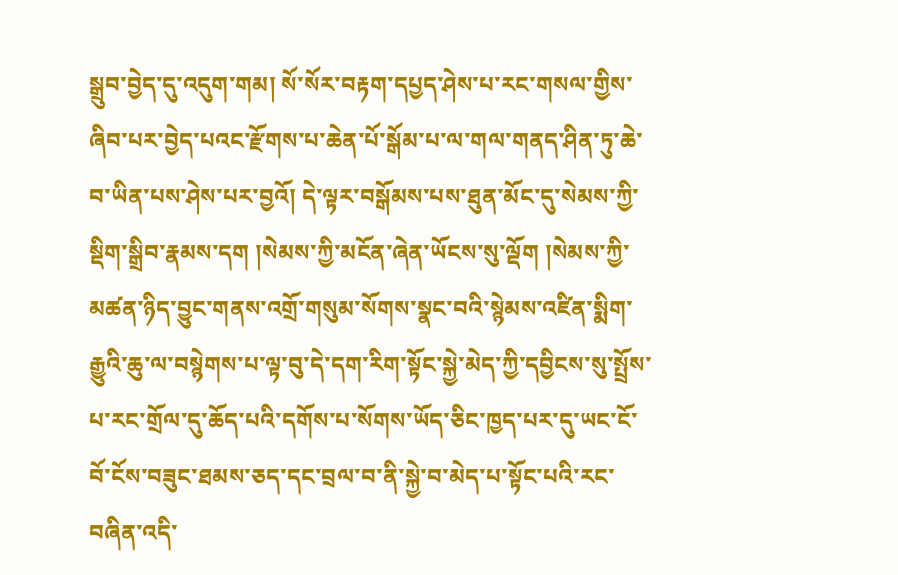སྒྲུབ་བྱེད་དུ་འདུག་གམ། སོ་སོར་བརྟག་དཔྱད་ཤེས་པ་རང་གསལ་གྱིས་ཞིབ་པར་བྱེད་པའང་རྫོགས་པ་ཆེན་པོ་སྒོམ་པ་ལ་གལ་གནད་ཤིན་ཏུ་ཆེ་བ་ཡིན་པས་ཤེས་པར་བྱའོ། དེ་ལྟར་བསྒོམས་པས་ཐུན་མོང་དུ་སེམས་ཀྱི་སྡིག་སྒྲིབ་རྣམས་དག །སེམས་ཀྱི་མངོན་ཞེན་ཡོངས་སུ་ལྡོག །སེམས་ཀྱི་མཚན་ཉིད་བྱུང་གནས་འགྲོ་གསུམ་སོགས་སྣང་བའི་སྙེམས་འཛིན་སྨིག་རྒྱུའི་ཆུ་ལ་བསྙེགས་པ་ལྟ་བུ་དེ་དག་རིག་སྟོང་སྐྱེ་མེད་ཀྱི་དབྱིངས་སུ་སྤྲོས་པ་རང་གྲོལ་དུ་ཆོད་པའི་དགོས་པ་སོགས་ཡོད་ཅིང་ཁྱད་པར་དུ་ཡང་ངོ་བོ་ངོས་བཟུང་ཐམས་ཅད་དང་བྲལ་བ་ནི་སྐྱེ་བ་མེད་པ་སྟོང་པའི་རང་བཞིན་འདི་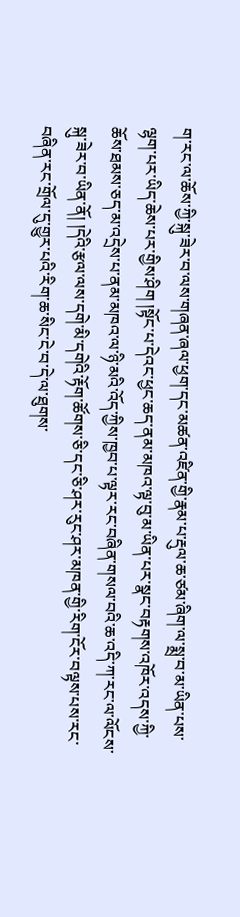ག་རང་ལ་ཆོས་ཀྱི་སྐུ་ཟེར་བ་ལས་གཞན་ཞལ་ཕྱག་དང་མཚན་འཛིན་གྱི་རྣམ་པ་རྡུལ་ཆ་ཙམ་ཞིག་ལ་སྨྲ་བ་མ་ཡིན་པས་ལྷག་པར་ཡིད་ཆེས་པར་གྱིས་ཤིག །སྟོང་པ་དེའང་ཕྱང་ཆད་ནམ་མཁའ་ལྟ་བུ་མ་ཡིན་པར་སྣང་བརྟགས་འཁོར་འདས་ཀྱི་ཆོས་ཐམས་ཅད་མ་འདྲེས་པ་ནམ་མཁའ་ལ་ཉི་མའི་འོད་ཀྱིས་ཁྱབ་པ་ལྟར་རང་བཞིན་གསལ་བའི་ཆ་འདི་ཀ་རང་ལ་ལོངས་སྐུ་ཟེར་བ་ཡིན་ནོ། །དེའི་རྩལ་ལས་དགེ་མི་དགེའི་རྟོག་ཚོགས་ཅི་དང་ཅི་ཤར་རུང་ཤར་མཁན་གྱི་རིག་ངོར་བལྟས་པས་རང་བཞིན་རང་གྲོལ་དུ་གྱུར་པའི་རིག་ཆ་སིང་ངེ་བ་དེ་ལ་ཐུགས་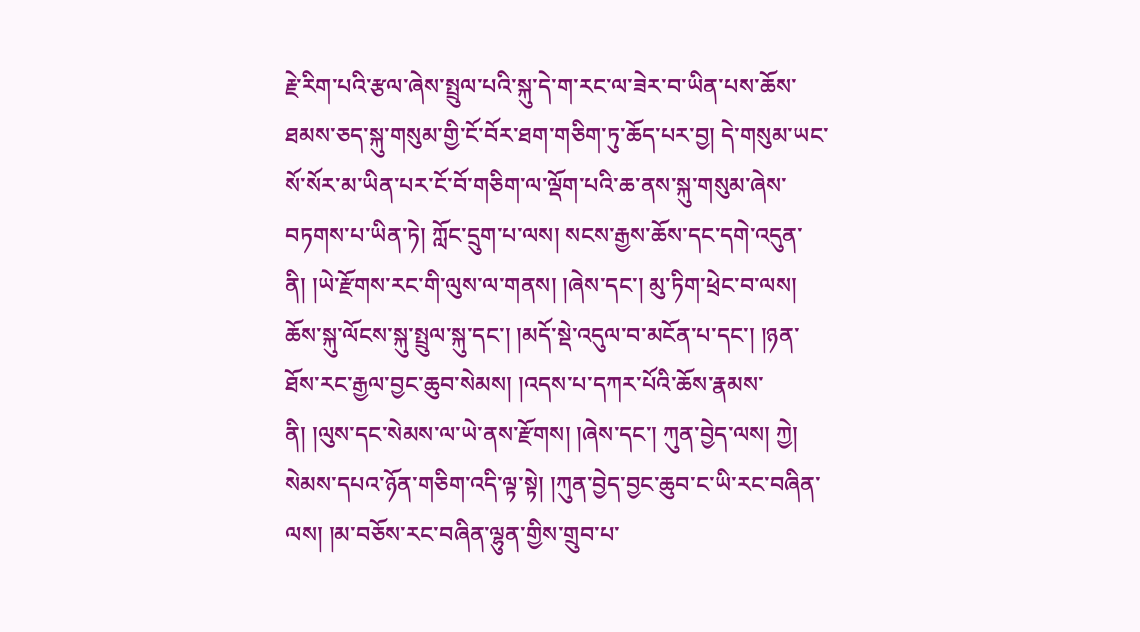རྗེ་རིག་པའི་རྩལ་ཞེས་སྤྲུལ་པའི་སྐུ་དེ་ག་རང་ལ་ཟེར་བ་ཡིན་པས་ཆོས་ཐམས་ཅད་སྐུ་གསུམ་གྱི་ངོ་བོར་ཐག་གཅིག་ཏུ་ཆོད་པར་བྱ། དེ་གསུམ་ཡང་སོ་སོར་མ་ཡིན་པར་ངོ་བོ་གཅིག་ལ་ལྡོག་པའི་ཆ་ནས་སྐུ་གསུམ་ཞེས་བཏགས་པ་ཡིན་ཏེ། ཀློང་དྲུག་པ་ལས། སངས་རྒྱས་ཆོས་དང་དགེ་འདུན་ནི། །ཡེ་རྫོགས་རང་གི་ལུས་ལ་གནས། །ཞེས་དང་། མུ་ཏིག་ཕྲེང་བ་ལས། ཆོས་སྐུ་ལོངས་སྐུ་སྤྲུལ་སྐུ་དང་། །མདོ་སྡེ་འདུལ་བ་མངོན་པ་དང་། །ཉན་ཐོས་རང་རྒྱལ་བྱང་ཆུབ་སེམས། །འདས་པ་དཀར་པོའི་ཆོས་རྣམས་ནི། །ལུས་དང་སེམས་ལ་ཡེ་ནས་རྫོགས། །ཞེས་དང་། ཀུན་བྱེད་ལས། ཀྱེ། སེམས་དཔའ་ཉོན་གཅིག་འདི་ལྟ་སྟེ། །ཀུན་བྱེད་བྱང་ཆུབ་ང་ཡི་རང་བཞིན་ལས། །མ་བཅོས་རང་བཞིན་ལྷུན་གྱིས་གྲུབ་པ་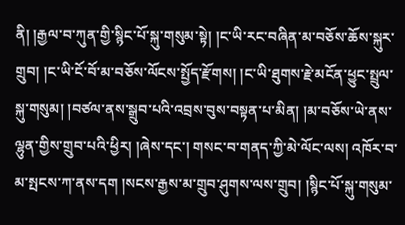ནི། །རྒྱལ་བ་ཀུན་གྱི་སྙིང་པོ་སྐུ་གསུམ་སྟེ། །ང་ཡི་རང་བཞིན་མ་བཅོས་ཆོས་སྐུར་གྲུབ། །ང་ཡི་ངོ་བོ་མ་བཅོས་ལོངས་སྤྱོད་རྫོགས། །ང་ཡི་ཐུགས་རྗེ་མངོན་ཕྱུང་སྤྲུལ་སྐུ་གསུམ། །བཙལ་ནས་སྒྲུབ་པའི་འབྲས་བུས་བསྟན་པ་མིན། །མ་བཅོས་ཡེ་ནས་ལྷུན་གྱིས་གྲུབ་པའི་ཕྱིར། །ཞེས་དང་། གསང་བ་གནད་ཀྱི་མེ་ལོང་ལས། འཁོར་བ་མ་སྤངས་ཀ་ནས་དག །སངས་རྒྱས་མ་གྲུབ་ཤུགས་ལས་གྲུབ། །སྙིང་པོ་སྐུ་གསུམ་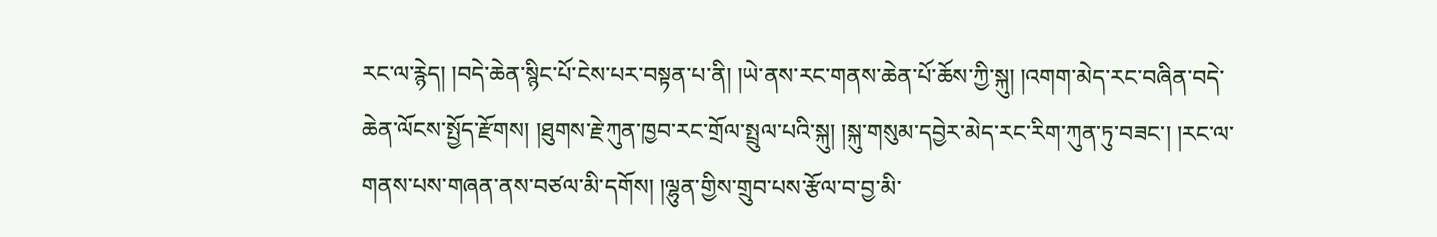རང་ལ་རྙེད། །བདེ་ཆེན་སྙིང་པོ་ངེས་པར་བསྟན་པ་ནི། །ཡེ་ནས་རང་གནས་ཆེན་པོ་ཆོས་ཀྱི་སྐུ། །འགག་མེད་རང་བཞིན་བདེ་ཆེན་ལོངས་སྤྱོད་རྫོགས། །ཐུགས་རྗེ་ཀུན་ཁྱབ་རང་གྲོལ་སྤྲུལ་པའི་སྐུ། །སྐུ་གསུམ་དབྱེར་མེད་རང་རིག་ཀུན་ཏུ་བཟང་། །རང་ལ་གནས་པས་གཞན་ནས་བཙལ་མི་དགོས། །ལྷུན་གྱིས་གྲུབ་པས་རྩོལ་བ་བྱ་མི་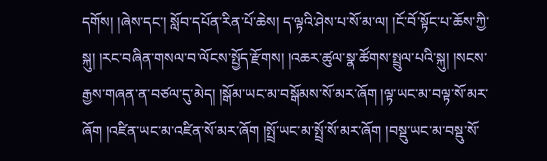དགོས། །ཞེས་དང་། སློབ་དཔོན་རིན་པོ་ཆེས། ད་ལྟའི་ཤེས་པ་སོ་མ་ལ། །ངོ་བོ་སྟོང་པ་ཆོས་ཀྱི་སྐུ། །རང་བཞིན་གསལ་བ་ལོངས་སྤྱོད་རྫོགས། །འཆར་ཚུལ་སྣ་ཚོགས་སྤྲུལ་པའི་སྐུ། །སངས་རྒྱས་གཞན་ན་བཙལ་དུ་མེད། །སྒོམ་ཡང་མ་བསྒོམས་སོ་མར་ཞོག །ལྟ་ཡང་མ་བལྟ་སོ་མར་ཞོག །འཛིན་ཡང་མ་འཛིན་སོ་མར་ཞོག །སྤྲོ་ཡང་མ་སྤྲོ་སོ་མར་ཞོག །བསྡུ་ཡང་མ་བསྡུ་སོ་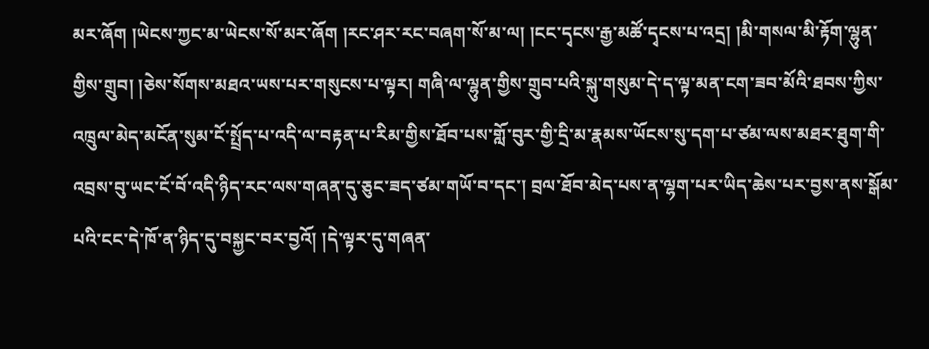མར་ཞོག །ཡེངས་ཀྱང་མ་ཡེངས་སོ་མར་ཞོག །རང་ཤར་རང་བཞག་སོ་མ་ལ། །ངང་དྭངས་རྒྱ་མཚོ་དྭངས་པ་འདྲ། །མི་གསལ་མི་རྟོག་ལྷུན་གྱིས་གྲུབ། །ཅེས་སོགས་མཐའ་ཡས་པར་གསུངས་པ་ལྟར། གཞི་ལ་ལྷུན་གྱིས་གྲུབ་པའི་སྐུ་གསུམ་དེ་ད་ལྟ་མན་ངག་ཟབ་མོའི་ཐབས་ཀྱིས་འཁྲུལ་མེད་མངོན་སུམ་ངོ་སྤྲོད་པ་འདི་ལ་བརྟན་པ་རིམ་གྱིས་ཐོབ་པས་གློ་བུར་གྱི་དྲི་མ་རྣམས་ཡོངས་སུ་དག་པ་ཙམ་ལས་མཐར་ཐུག་གི་འབྲས་བུ་ཡང་ངོ་བོ་འདི་ཉིད་རང་ལས་གཞན་དུ་ཅུང་ཟད་ཙམ་གཡོ་བ་དང་། བྲལ་ཐོབ་མེད་པས་ན་ལྷག་པར་ཡིད་ཆེས་པར་བྱས་ནས་སྒོམ་པའི་ངང་དེ་ཁོ་ན་ཉིད་དུ་བསྐྱང་བར་བྱའོ། །དེ་ལྟར་དུ་གཞན་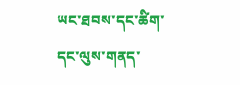ཡང་ཐབས་དང་ཚིག་དང་ལུས་གནད་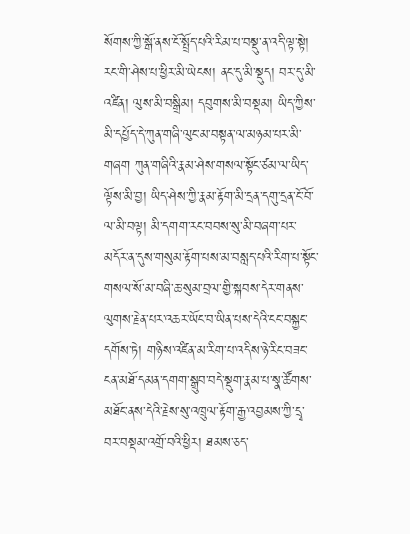སོགས་ཀྱི་སྒོ་ནས་ངོ་སྤྲོད་པའི་རིམ་པ་བསྡུ་ན་འདི་ལྟ་སྟེ། རང་གི་ཤེས་པ་ཕྱིར་མི་ཡེངས། ནང་དུ་མི་སྡུད། བར་དུ་མི་འཛིན། ལུས་མི་བསྒྲིམ། དབུགས་མི་བསྡམ། ཡིད་ཀྱིས་མི་དཔྱོད་དེ་ཀུན་གཞི་ལུང་མ་བསྟན་ལ་མཉམ་པར་མི་གཞག ཀུན་གཞིའི་རྣམ་ཤེས་གསལ་སྟོང་ཙམ་ལ་ཡིད་ལྟོས་མི་བྱ། ཡིད་ཤེས་ཀྱི་རྣམ་རྟོག་མི་དྲན་དགུ་དྲན་ངོ་བོ་ལ་མི་བལྟ། མི་དགག་རང་བབས་སུ་མི་བཞག་པར་མདོར་ན་དུས་གསུམ་རྟོག་པས་མ་བསླད་པའི་རིག་པ་སྟོང་གསལ་སོ་མ་བཞི་ཆ་སུམ་བྲལ་གྱི་སྐབས་དེར་གནས་ལུགས་རྗེན་པར་འཆར་ཡོང་བ་ཡིན་པས་དེའི་ངང་བསྐྱང་དགོས་ཏེ། གཉིས་འཛིན་མ་རིག་པ་འདིས་ཉེ་རིང་བཟང་ངན་མཐོ་དམན་དགག་སྒྲུབ་བདེ་སྡུག་རྣམ་པ་སྣ་ཚོགས་མཐོང་ནས་དེའི་རྗེས་སུ་འཁྲུལ་རྟོག་རྒྱ་འབྱམས་ཀྱི་དྲྭ་བར་བསྡམ་འགྲོ་བའི་ཕྱིར། ཐམས་ཅད་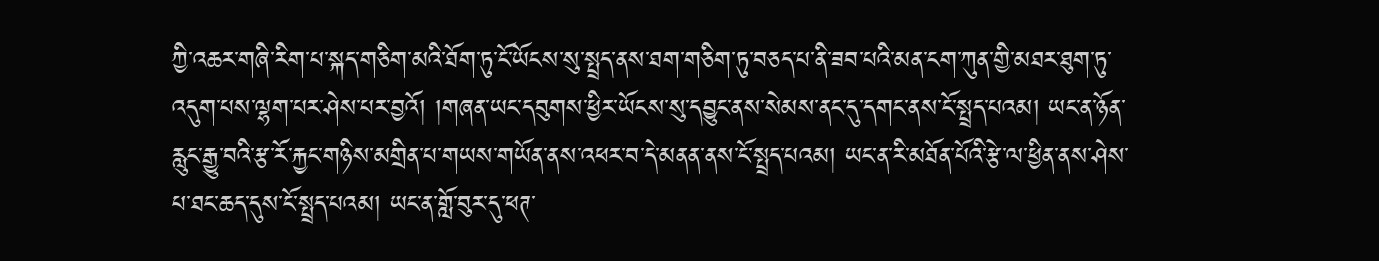ཀྱི་འཆར་གཞི་རིག་པ་སྐད་གཅིག་མའི་ཐོག་ཏུ་ངོ་ཡོངས་སུ་སྤྲད་ནས་ཐག་གཅིག་ཏུ་བཅད་པ་ནི་ཟབ་པའི་མན་ངག་ཀུན་གྱི་མཐར་ཐུག་ཏུ་འདུག་པས་ལྷག་པར་ཤེས་པར་བྱའོ། །གཞན་ཡང་དབུགས་ཕྱིར་ཡོངས་སུ་དབྱུང་ནས་སེམས་ནང་དུ་དགང་ནས་ངོ་སྤྲད་པའམ། ཡང་ན་ཉོན་རླུང་རྒྱུ་བའི་རྩ་རོ་རྐྱང་གཉིས་མགྲིན་པ་གཡས་གཡོན་ནས་འཕར་བ་དེ་མནན་ནས་ངོ་སྤྲད་པའམ། ཡང་ན་རི་མཐོན་པོའི་རྩེ་ལ་ཕྱིན་ནས་ཤེས་པ་ཐང་ཆད་དུས་ངོ་སྤྲད་པའམ། ཡང་ན་གློ་བུར་དུ་ཕཊ་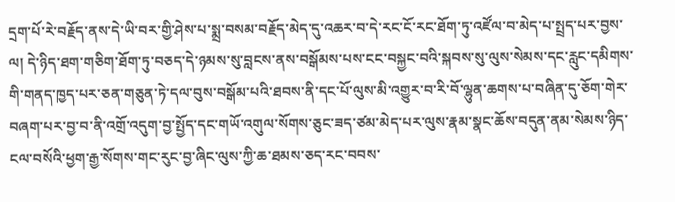དྲག་པོ་རེ་བརྗོད་ནས་དེ་ཡི་བར་གྱི་ཤེས་པ་སྨྲ་བསམ་བརྗོད་མེད་དུ་འཆར་བ་དེ་རང་ངོ་རང་ཐོག་ཏུ་འཛོལ་བ་མེད་པ་སྤྲད་པར་བྱས་ལ། དེ་ཉིད་ཐག་གཅིག་ཐོག་ཏུ་བཅད་དེ་ཉམས་སུ་བླངས་ནས་བསྒོམས་པས་ངང་བསྐྱང་བའི་སྐབས་སུ་ལུས་སེམས་དང་རླུང་དམིགས་གི་གནད་ཁྱད་པར་ཅན་གཅུན་ཏེ་དལ་བུས་བསྒོམ་པའི་ཐབས་ནི་དང་པོ་ལུས་མི་འགྱུར་བ་རི་བོ་ལྷུན་ཆགས་པ་བཞིན་དུ་ཅོག་གེར་བཞག་པར་བྱ་བ་ནི་འགྲོ་འདུག་བྱ་སྤྱོད་དང་གཡོ་འགུལ་སོགས་ཅུང་ཟད་ཙམ་མེད་པར་ལུས་རྣམ་སྣང་ཆོས་བདུན་ནམ་སེམས་ཉིད་ངལ་བསོའི་ཕྱག་རྒྱ་སོགས་གང་རུང་བྱ་ཞིང་ལུས་ཀྱི་ཆ་ཐམས་ཅད་རང་བབས་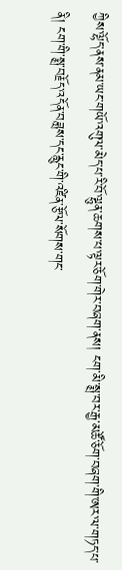ཀྱིས་ལྷོད་ནས་ནམ་ཡང་གཡོ་འགུལ་མེད་པ་རི་བོ་ལྷུན་ཆགས་པ་ལྟར་ཅོག་གེར་བཞག་ནས། ངག་མི་སྨྲ་བར་རྒྱ་མཚོ་ཅོག་བཞག་གི་ཨར་ལ་གཏད་པ་ནི། ངག་གི་སྨྲ་བརྗོད་འདོན་བཟླས་དང་རླུང་གི་འཛིན་རྩོལ་སོགས་གང་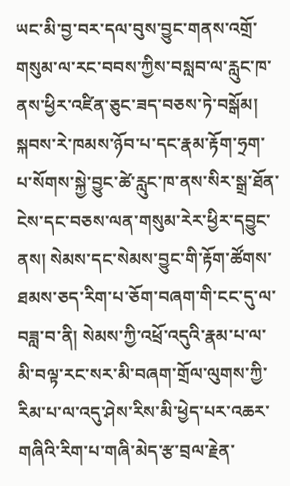ཡང་མི་བྱ་བར་དལ་བུས་བྱུང་གནས་འགྲོ་གསུམ་ལ་རང་བབས་ཀྱིས་བསླབ་ལ་རླུང་ཁ་ནས་ཕྱིར་འཛིན་ཅུང་ཟད་བཅས་ཏེ་བསྒོམ། སྐབས་རེ་ཁམས་ཉོབ་པ་དང་རྣམ་རྟོག་ཧྲག་པ་སོགས་སྐྱེ་བྱུང་ཚེ་རླུང་ཁ་ནས་སིར་སྒྲ་ཐོན་ངེས་དང་བཅས་ལན་གསུམ་རེར་ཕྱིར་དབྱུང་ནས། སེམས་དང་སེམས་བྱུང་གི་རྟོག་ཚོགས་ཐམས་ཅད་རིག་པ་ཅོག་བཞག་གི་ངང་དུ་ལ་བཟླ་བ་ནི། སེམས་ཀྱི་འཕྲོ་འདུའི་རྣམ་པ་ལ་མི་བལྟ་རང་སར་མི་བཞག་གྲོལ་ལུགས་ཀྱི་རིམ་པ་ལ་འདུ་ཤེས་རིས་མི་ཕྱེད་པར་འཆར་གཞིའི་རིག་པ་གཞི་མེད་རྩ་བྲལ་རྗེན་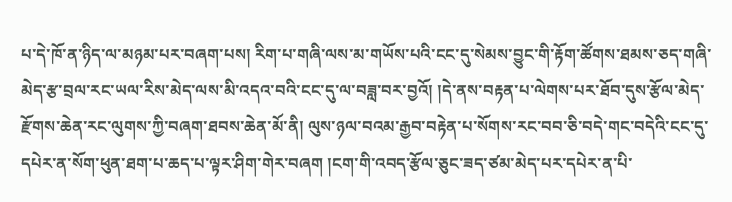པ་དེ་ཁོ་ན་ཉིད་ལ་མཉམ་པར་བཞག་པས། རིག་པ་གཞི་ལས་མ་གཡོས་པའི་ངང་དུ་སེམས་བྱུང་གི་རྟོག་ཚོགས་ཐམས་ཅད་གཞི་མེད་རྩ་བྲལ་རང་ཡལ་རིས་མེད་ལས་མི་འདའ་བའི་ངང་དུ་ལ་བཟླ་བར་བྱའོ། །དེ་ནས་བརྟན་པ་ལེགས་པར་ཐོབ་དུས་རྩོལ་མེད་རྫོགས་ཆེན་རང་ལུགས་ཀྱི་བཞག་ཐབས་ཆེན་མོ་ནི། ལུས་ཉལ་བའམ་རྒྱབ་བརྟེན་པ་སོགས་རང་བབ་ཅི་བདེ་གང་བདེའི་ངང་དུ་དཔེར་ན་སོག་ཕུན་ཐག་པ་ཆད་པ་ལྟར་ཤིག་གེར་བཞག །ངག་གི་འབད་རྩོལ་ཅུང་ཟད་ཙམ་མེད་པར་དཔེར་ན་པི་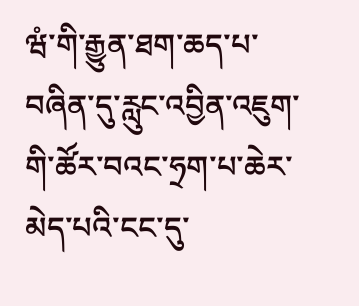ཝཾ་གི་རྒྱུན་ཐག་ཆད་པ་བཞིན་དུ་རླུང་འབྱིན་འཇུག་གི་ཚོར་བའང་ཧྲག་པ་ཆེར་མེད་པའི་ངང་དུ་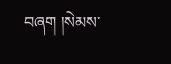བཞག །སེམས་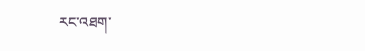རང་འཐག་